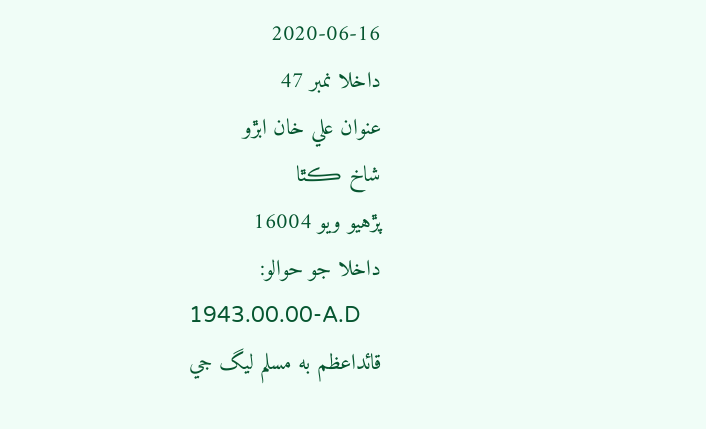2020-06-16
داخلا نمبر 47
عنوان علي خان ابڙو
شاخ ڪٿا
پڙهيو ويو 16004
داخلا جو حوالو:
1943.00.00-A.D
قائداعظم به مسلم ليگ جي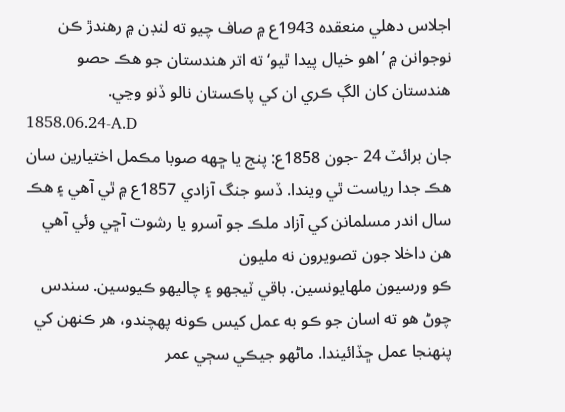اجلاس دهلي منعقده 1943ع ۾ صاف چيو ته لنڊن ۾ رهندڙ ڪن نوجوانن ۾ ’اهو خيال پيدا ٿيو‘ ته اتر هندستان جو هڪ حصو هندستان کان الڳ ڪري ان کي پاڪستان نالو ڏنو وڃي.
1858.06.24-A.D
جان برائٽ 24 -جون 1858ع: پنج يا ڇهه صوبا مڪمل اختيارين سان هڪ جدا رياست ٿي ويندا. ڏسو جنگ آزادي 1857ع ۾ ٿي آهي ۽ هڪ سال اندر مسلمانن کي آزاد ملڪ جو آسرو يا رشوت آڇي وئي آهي
هن داخلا جون تصويرون نه مليون
ڪو ورسيون ملهايونسين. باقي ٽيجهو ۽ چاليهو ڪيوسين. سندس چوڻ هو ته اسان جو ڪو به عمل کيس ڪونه پهچندو، هر ڪنهن کي پنهنجا عمل ڇڏائيندا. ماڻهو جيڪي سڄي عمر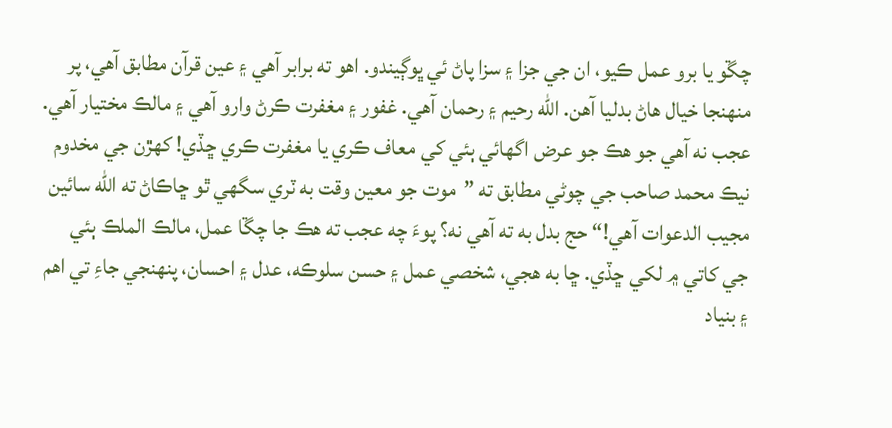چڱو يا برو عمل ڪيو، ان جي جزا ۽ سزا پاڻ ئي ڀوڳيندو. اهو ته برابر آهي ۽ عين قرآن مطابق آهي، پر منهنجا خيال هاڻ بدليا آهن. الله رحيم ۽ رحمان آهي. غفور ۽ مغفرت ڪرڻ وارو آهي ۽ مالڪ مختيار آهي. عجب نه آهي جو هڪ جو عرض اگهائي ٻئي کي معاف ڪري يا مغفرت ڪري ڇڏي! کهڙن جي مخدوم نيڪ محمد صاحب جي چوڻي مطابق ته ”موت جو معين وقت به ٽري سگهي ٿو ڇاڪاڻ ته الله سائين مجيب الدعوات آهي!“ حج بدل به ته آهي نه؟ پوءَ چه عجب ته هڪ جا چڱا عمل، مالڪ الملڪ ٻئي جي کاتي ۾ لکي ڇڏي. ڇا به هجي، شخصي عمل ۽ حسن سلوڪه، عدل ۽ احسان، پنهنجي جاءِ تي اهم ۽ بنياد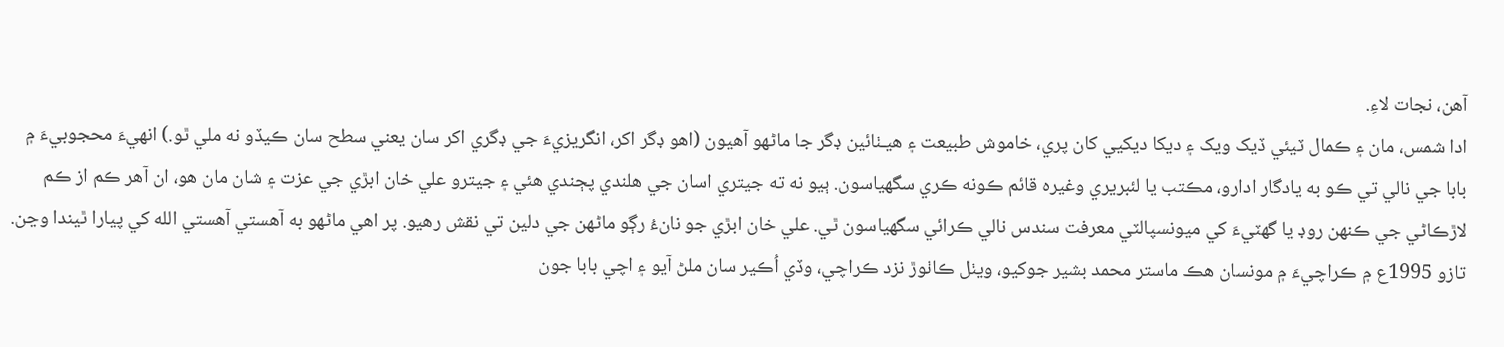آهن، نجات لاءِ.
ادا شمس، مان ۽ ڪمال ٽيئي ڏيک ويک ۽ ديکا ديکيي کان پري، خاموش طبيعت ۽ هيـٺائين ڊگر جا ماڻهو آهيون (اهو ڊگر اکر، انگريزيءَ جي ڊگري اکر سان يعني سطح سان ڪيڏو نه ملي ٿو.) انهيءَ محجوبيءَ ۾ بابا جي نالي تي ڪو به يادگار ادارو، مڪتب يا لئبريري وغيره قائم ڪونه ڪري سگهياسون. ٻيو نه ته جيتري اسان جي هلندي پڄندي هئي ۽ جيترو علي خان ابڙي جي عزت ۽ شان مان هو، ان آهر ڪم از ڪم لاڙڪاڻي جي ڪنهن روڊ يا گهٽيءَ کي ميونسپالٽي معرفت سندس نالي ڪرائي سگهياسون ٿي. علي خان ابڙي جو نانءُ رڳو ماڻهن جي دلين تي نقش رهيو. پر اهي ماڻهو به آهستي آهستي الله کي پيارا ٿيندا وڃن. تازو 1995ع ۾ ڪراچيءَ ۾ مونسان هڪ ماستر محمد بشير جوکيو، ويٺل ڪاٺوڙ نزد ڪراچي، وڏي اُڪير سان ملڻ آيو ۽ اچي بابا جون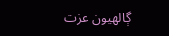ڳالهيون عزت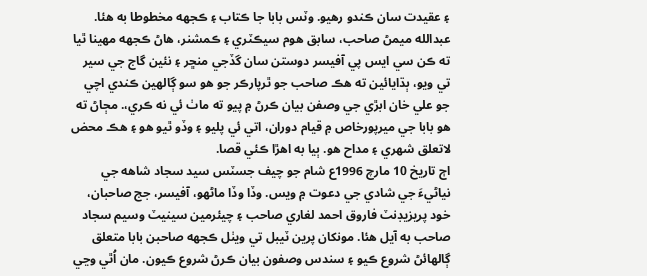۽ عقيدت سان ڪندو رهيو. وٽس بابا جا ڪتاب ۽ ڪجهه مخطوطا به هئا. عبدالله ميمڻ صاحب، سابق هوم سيڪٽري ۽ ڪمشنر، هاڻ ڪجهه مهينا ٿيا ته ڪن سي ايس پي آفيسر دوستن سان گڏجي منڇر ۽ نئين گاج جي سير تي ويو، ٻڌايائين ته هڪ صاحب جو ٿرپارڪر جو هو سو ڳالهين ڪندي اچي جو علي خان ابڙي جي وصفن بيان ڪرڻ ۾ پيو ته ماٺ ئي نه ڪري،. مڄاڻ ته هو بابا جي ميرپورخاص ۾ قيام دوران، اتي ئي پليو ۽ وڏو ٿيو هو ۽ هڪ محض لاتعلق شهري ۽ مداح هو. ٻيا به اهڙا ڪئي قصا.
اڄ تاريخ 10 مارچ 1996ع شام جو چيف جسٽس سيد سجاد شاهه جي نياڻيءَ جي شادي جي دعوت ۾ ويس. وڏا وڏا ماڻهو، آفيسر، جج صاحبان، خود پريزيڊنٽ فاروق احمد لغاري صاحب ۽ چيئرمين سينيٽ وسيم سجاد صاحب به آيل هئا. مونکان پرين ٽيبل تي ويٺل ڪجهه صاحبن بابا متعلق ڳالهائڻ شروع ڪيو ۽ سندس وصفون بيان ڪرڻ شروع ڪيون. مان اُٿي وڃي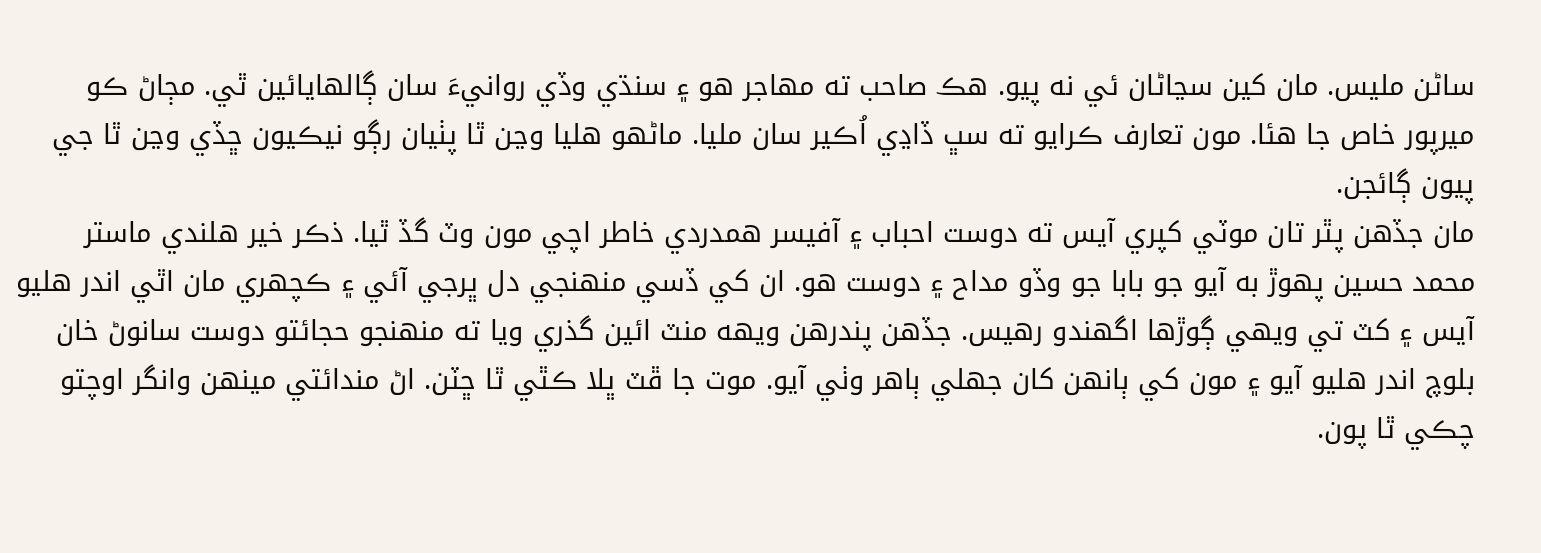ساڻن مليس. مان کين سڃاڻان ئي نه پيو. هڪ صاحب ته مهاجر هو ۽ سنڌي وڏي روانيءَ سان ڳالهايائين ٿي. مڄاڻ ڪو ميرپور خاص جا هئا. مون تعارف ڪرايو ته سڀ ڏاڍي اُڪير سان مليا. ماڻهو هليا وڃن ٿا پٺيان رڳو نيڪيون ڇڏي وڃن ٿا جي پيون ڳائجن.
مان جڏهن پٿر تان موٽي کپري آيس ته دوست احباب ۽ آفيسر همدردي خاطر اچي مون وٽ گڏ ٿيا. ذڪر خير هلندي ماستر محمد حسين پهوڙ به آيو جو بابا جو وڏو مداح ۽ دوست هو. ان کي ڏسي منهنجي دل ڀرجي آئي ۽ ڪچهري مان اٿي اندر هليو آيس ۽ کٽ تي ويهي ڳوڙها اگهندو رهيس. جڏهن پندرهن ويهه منٽ ائين گذري ويا ته منهنجو حجائتو دوست سانوڻ خان بلوچ اندر هليو آيو ۽ مون کي ٻانهن کان جهلي ٻاهر وٺي آيو. موت جا ڦٽ ڀلا ڪٿي ٿا ڇٽن. اڻ مندائتي مينهن وانگر اوچتو چڪي ٿا پون.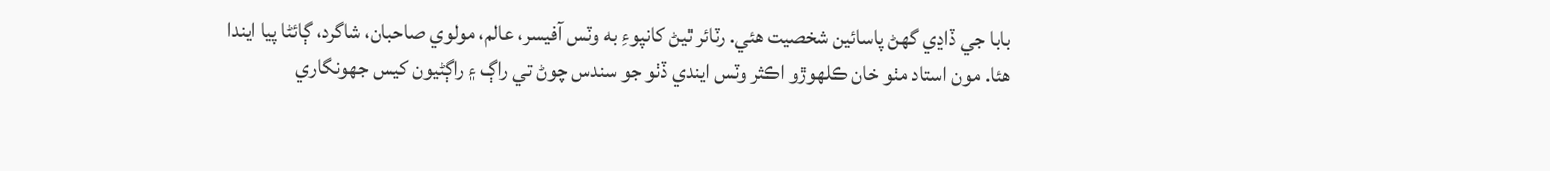بابا جي ڏاڍي گهڻ پاسائين شخصيت هئي. رٽائر ٿيڻ کانپوءِ به وٽس آفيسر، عالم، مولوي صاحبان، شاگرد، ڳائڻا پيا ايندا هئا. مون استاد مٺو خان ڪلهوڙو اڪثر وٽس ايندي ڏٺو جو سندس چوڻ تي راڳ ۽ راڳڻيون کيس جهونگاري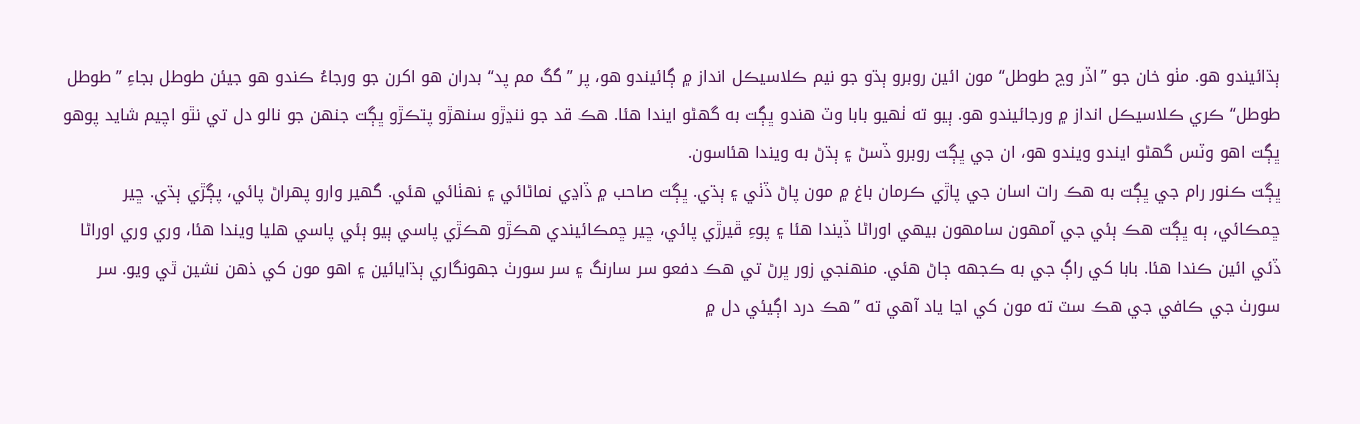ٻڌائيندو هو. مٺو خان جو ”اڏر وڃ طوطل“ مون ائين روبرو ٻڌو جو نيم ڪلاسيڪل انداز ۾ ڳائيندو هو، پر ”گگ مم پد“ بدران هو اکرن جو ورجاءُ ڪندو هو جيئن طوطل بجاءِ ”طوطل طوطل“ ڪري ڪلاسيڪل انداز ۾ ورجائيندو هو. ٻيو ته ٺهيو بابا وٽ هندو ڀڳت به گهڻو ايندا هئا. هڪ قد جو ننڍڙو سنهڙو پتڪڙو ڀڳت جنهن جو نالو دل تي نٿو اچيم شايد پوهو ڀڳت اهو وٽس گهڻو ايندو ويندو هو، ان جي ڀڳت روبرو ڏسڻ ۽ ٻڌڻ به ويندا هئاسون.
ڀڳت ڪنور رام جي ڀڳت به هڪ رات اسان جي پاڙي ڪرمان باغ ۾ مون پاڻ ڏٺي ۽ ٻڌي. ڀڳت صاحب ۾ ڏاڍي نماڻائي ۽ نهٺائي هئي. گهير وارو پهراڻ پائي، پڳڙي ٻڌي. ڇير ڇمڪائي، ٻه ڀڳت هڪ ٻئي جي آمهون سامهون بيهي اوراڻا ڏيندا هئا ۽ پوءِ ڦيرڙي پائي، ڇير ڇمڪائيندي هڪڙو هڪڙي پاسي ٻيو ٻئي پاسي هليا ويندا هئا، وري وري اوراڻا ڏئي ائين ڪندا هئا. بابا کي راڳ جي به ڪجهه ڄاڻ هئي. منهنجي زور ڀرڻ تي هڪ دفعو سر سارنگ ۽ سر سورٺ جهونگاري ٻڌايائين ۽ اهو مون کي ذهن نشين ٿي ويو. سر سورٺ جي ڪافي جي هڪ سٽ ته مون کي اڃا ياد آهي ته ”هڪ درد اڳيئي دل ۾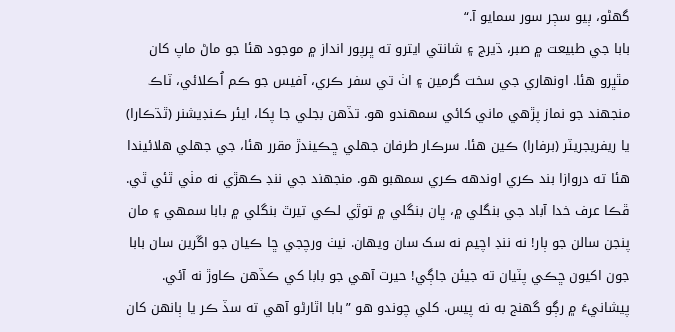گهڻو، ٻيو سڄر سور سمايو آ.“
بابا جي طبيعت ۾ صبر، ڌيرج ۽ شانتي ايترو ته ڀرپور انداز ۾ موجود هئا جو ماڻ ماپ کان مٿڀرو هئا. اونهاري جي سخت گرمين ۽ اٺ تي سفر ڪري، آفيس جو ڪم اُڪلائي، ٽاڪ منجهند جو نماز پڙهي ماني کائي سمهندو هو. تڏهن بجلي جا پکا، ايئر ڪنڊيشنر (ٿڌڪارا) يا ريفريجريٽر (برفارا) ڪين هئا. سرڪار طرفان جهلي ڇڪيندڙ مقرر هئا، جي جهلي هلائيندا هئا ته دروازا بند ڪري اوندهه ڪري سمهبو هو. منجهند جي ننڊ ڪهڙي نه مٺي ٿئي ٿي. ڦڪا عرف خدا آباد جي بنگلي ۾، ڀان بنگلي ۾ توڙي لڪي تيرٿ بنگلي ۾ بابا سمهي ۽ مان پنجن سالن جو ٻار! نه ننڊ اچيم نه سک سان ويهان. نيٺ ورچجي ڇا ڪيان جو اڱرين سان بابا جون اکيون ڇڪي پٽيان ته جيئن جاڳي! حيرت آهي جو بابا کي ڪڏهن ڪاوڙ نه آئي. پيشانيءَ ۾ رڳو گهنج به نه پيس. کلي چوندو هو ”بابا اٿارڻو آهي ته سڏ ڪر يا ٻانهن کان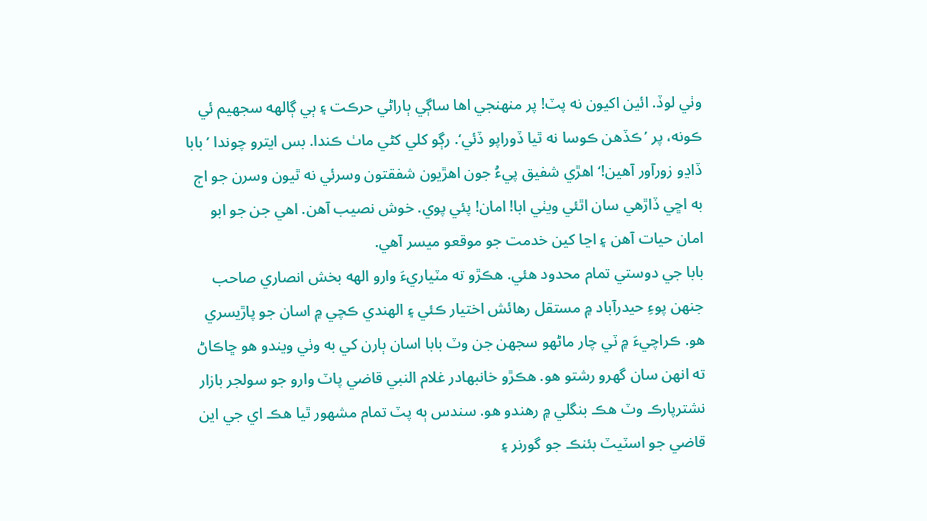وٺي لوڏ. ائين اکيون نه پٽ! پر منهنجي اها ساڳي ٻاراڻي حرڪت ۽ ٻي ڳالهه سجهيم ئي ڪونه، پر ’ڪڏهن ڪوسا نه ٿيا ڏوراپو ڏئي‘. رڳو کلي کڻي ماٺ ڪندا. بس ايترو چوندا ’بابا ڏاڍو زورآور آهين!‘ اهڙي شفيق پيءُ جون اهڙيون شفقتون وسرئي نه ٿيون وسرن جو اڄ به اڇي ڏاڙهي سان اٿئي ويٺي ابا! امان! پئي پوي. خوش نصيب آهن. اهي جن جو ابو امان حيات آهن ۽ اڃا کين خدمت جو موقعو ميسر آهي.
بابا جي دوستي تمام محدود هئي. هڪڙو ته مٽياريءَ وارو الهه بخش انصاري صاحب جنهن پوءِ حيدرآباد ۾ مستقل رهائش اختيار ڪئي ۽ الهندي ڪچي ۾ اسان جو پاڙيسري هو. ڪراچيءَ ۾ ٽي چار ماڻهو سجهن جن وٽ بابا اسان ٻارن کي به وٺي ويندو هو ڇاڪاڻ ته انهن سان گهرو رشتو هو. هڪڙو خانبهادر غلام النبي قاضي پاٽ وارو جو سولجر بازار نشترپارڪ وٽ هڪ بنگلي ۾ رهندو هو. سندس ٻه پٽ تمام مشهور ٿيا هڪ اي جي اين قاضي جو اسٽيٽ بئنڪ جو گورنر ۽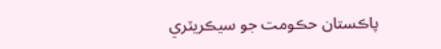پاڪستان حڪومت جو سيڪريٽري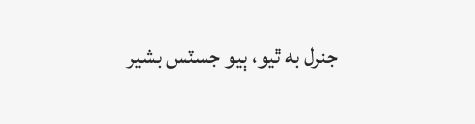جنرل به ٿيو، ٻيو جسٽس بشير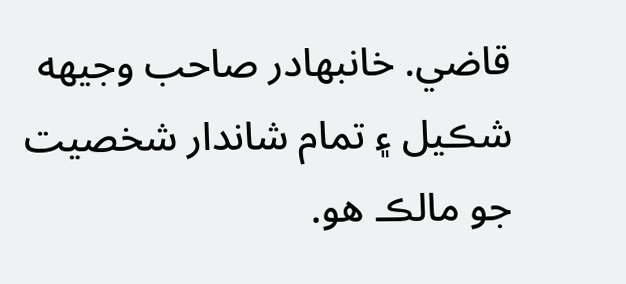قاضي. خانبهادر صاحب وجيهه شڪيل ۽ تمام شاندار شخصيت جو مالڪ هو.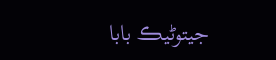جيتوڻيڪ بابا